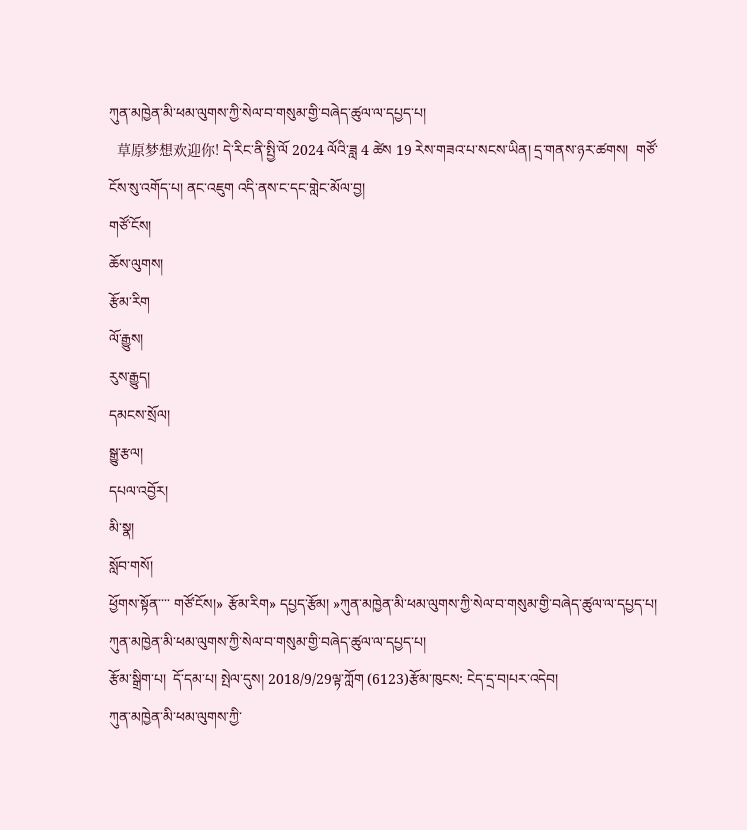ཀུན་མཁྱེན་མི་ཕམ་ལུགས་ཀྱི་སེལ་བ་གསུམ་གྱི་བཞེད་ཚུལ་ལ་དཔྱད་པ།
  草原梦想欢迎你! དེ་རིང་ནི་སྤྱི་ལོ 2024 ལོའི་ཟླ 4 ཚེས 19 རེས་གཟའ་པ་སངས་ཡིན། དྲ་གནས་ཉར་ཚགས།  གཙོ་ངོས་སུ་འགོད་པ། ནང་འཇུག འདི་ནས་ང་དང་གླེང་མོལ་བྱ།
གཙོ་ངོས།
ཆོས་ལུགས།
རྩོམ་རིག
ལོ་རྒྱུས།
རུས་རྒྱུད།
དམངས་སྲོལ།
སྒྱུ་རྩལ།
དཔལ་འབྱོར།
མི་སྣ།
སློབ་གསོ།
ཕྱོགས་སྟོན་་་་ གཙོ་ངོས།» རྩོམ་རིག» དཔྱད་རྩོམ། »ཀུན་མཁྱེན་མི་ཕམ་ལུགས་ཀྱི་སེལ་བ་གསུམ་གྱི་བཞེད་ཚུལ་ལ་དཔྱད་པ།
ཀུན་མཁྱེན་མི་ཕམ་ལུགས་ཀྱི་སེལ་བ་གསུམ་གྱི་བཞེད་ཚུལ་ལ་དཔྱད་པ།
རྩོམ་སྒྲིག་པ།  དོ་དམ་པ། སྤེལ་དུས། 2018/9/29ལྟ་ཀློག (6123)རྩོམ་ཁུངས: ངེད་དྲ་བ།པར་འདེབ།
ཀུན་མཁྱེན་མི་ཕམ་ལུགས་ཀྱི་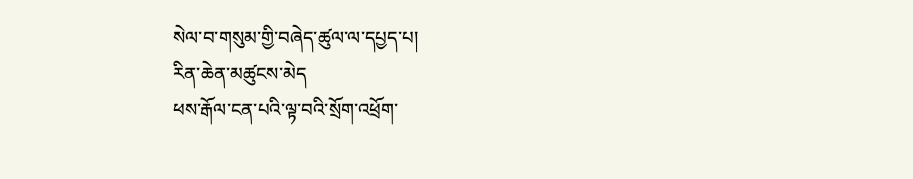སེལ་བ་གསུམ་གྱི་བཞེད་ཚུལ་ལ་དཔྱད་པ།
རིན་ཆེན་མཚུངས་མེད
ཕས་རྒོལ་ངན་པའི་ལྟ་བའི་སྲོག་འཕྲོག་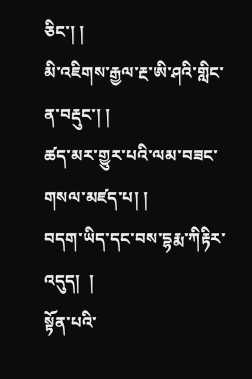ཅིང་། །
མི་འཇིགས་རྒྱལ་རྔ་ཨི་ཤའི་གླིང་ན་བརྡུང་། །
ཚད་མར་གྱུར་པའི་ལམ་བཟང་གསལ་མཛད་པ། །
བདག་ཡིད་དང་བས་དྷརྨ་ཀིརྟིར་འདུད།  །
སྟོན་པའི་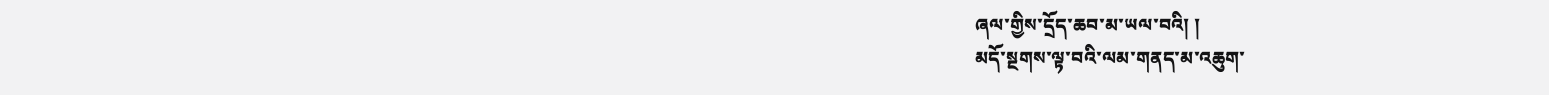ཞལ་གྱིས་དྲོད་ཆབ་མ་ཡལ་བའི། །
མདོ་སྔགས་ལྟ་བའི་ལམ་གནད་མ་འཆུག་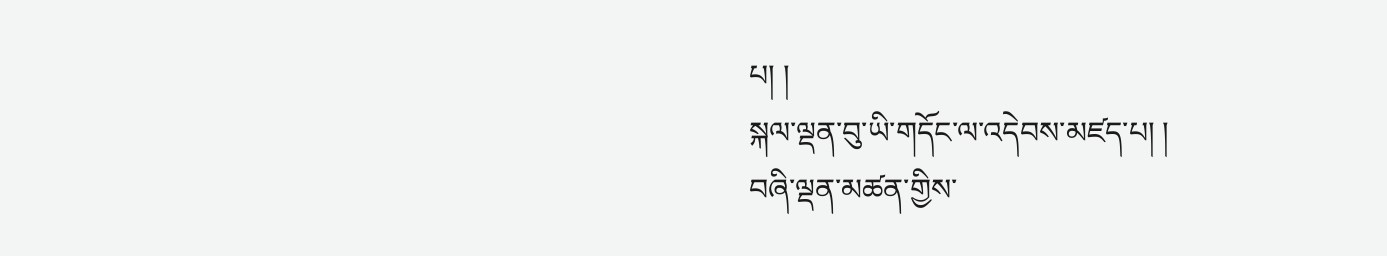པ། །
སྐལ་ལྡན་བུ་ཡི་གདོང་ལ་འདེབས་མཛད་པ། །
བཞི་ལྡན་མཚན་གྱིས་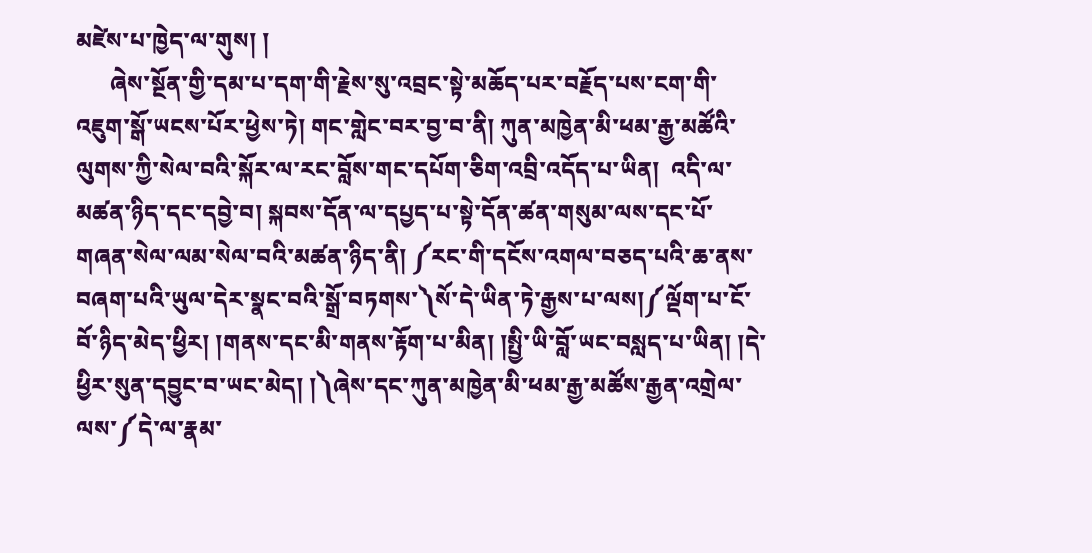མཛེས་པ་ཁྱེད་ལ་གུས། །
      ཞེས་སྔོན་གྱི་དམ་པ་དག་གི་རྗེས་སུ་འབྲང་སྟེ་མཆོད་པར་བརྗོད་པས་ངག་གི་འཇུག་སྒོ་ཡངས་པོར་ཕྱེས་ཏེ། གང་གླེང་བར་བྱ་བ་ནི། ཀུན་མཁྱེན་མི་ཕམ་རྒྱ་མཚོའི་ལུགས་ཀྱི་སེལ་བའི་སྐོར་ལ་རང་བློས་གང་དཔོག་ཅིག་འབྲི་འདོད་པ་ཡིན།  འདི་ལ་མཚན་ཉིད་དང་དབྱེ་བ། སྐབས་དོན་ལ་དཔྱད་པ་སྟེ་དོན་ཚན་གསུམ་ལས་དང་པོ་གཞན་སེལ་ལམ་སེལ་བའི་མཚན་ཉིད་ནི། ༼རང་གི་དངོས་འགལ་བཅད་པའི་ཆ་ནས་བཞག་པའི་ཡུལ་དེར་སྣང་བའི་སྒྲོ་བཏགས་༽སོ་དེ་ཡིན་ཏེ་རྒྱས་པ་ལས།༼ལྡོག་པ་ངོ་བོ་ཉིད་མེད་ཕྱིར། །གནས་དང་མི་གནས་རྟོག་པ་མིན། །སྤྱི་ཡི་བློ་ཡང་བསླད་པ་ཡིན། །དེ་ཕྱིར་སུན་དབྱུང་བ་ཡང་མེད། །༽ཞེས་དང་ཀུན་མཁྱེན་མི་ཕམ་རྒྱ་མཚོས་རྒྱན་འགྲེལ་ལས་༼དེ་ལ་རྣམ་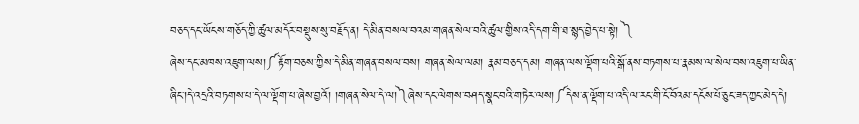བཅད་དང་ཡོངས་གཅོད་ཀྱི་ཚུལ་མདོར་བསྡུས་སུ་བརྗོད་ན། དེ་མིན་བསལ་བའམ་གཞན་སེལ་བའི་ཚུལ་གྱིས་འདི་དག་གི་ཐ་སྙད་བྱེད་པ་སྟེ། ༽
ཞེས་དང་མཁས་འཇུག་ལས།༼རྟོག་བཅས་ཀྱིས་དེ་མིན་གཞན་བསལ་བས། གཞན་སེལ་ལམ། རྣམ་བཅད་དམ། གཞན་ལས་ལྡོག་པའི་སྒོ་ནས་བཏགས་པ་རྣམས་ལ་སེལ་བས་འཇུག་པ་ཡིན་ཞིང་།དེ་འདྲའི་བཏགས་པ་དེ་ལ་ལྡོག་པ་ཞེས་བྱའོ། །གཞན་སེལ་དེ་ལ།༽ཞེས་དང་ལེགས་བཤད་སྣང་བའི་གཏེར་ལས།༼དེས་ན་ལྡོག་པ་འདི་ལ་རང་གི་ངོ་བོའམ་དངོས་པོ་ཅུང་ཟད་ཀྱང་མེད་དེ།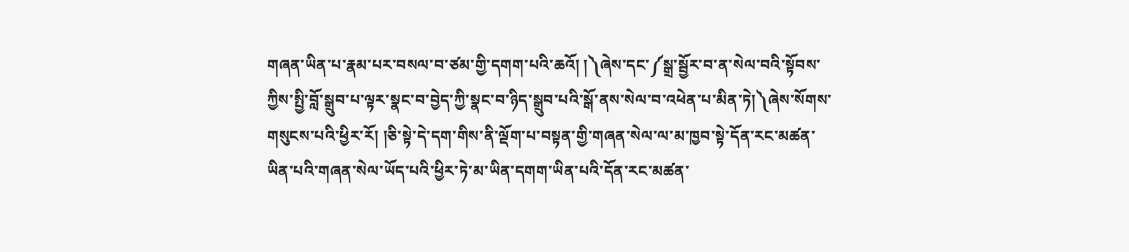གཞན་ཡིན་པ་རྣམ་པར་བསལ་བ་ཙམ་གྱི་དགག་པའི་ཆའོ། །༽ཞེས་དང་༼སྒྲ་སྦྱོར་བ་ན་སེལ་བའི་སྟོབས་ཀྱིས་སྤྱི་བློ་སྒྲུབ་པ་ལྟར་སྣང་བ་བྱེད་ཀྱི་སྣང་བ་ཉིད་སྒྲུབ་པའི་སྒོ་ནས་སེལ་བ་འཕེན་པ་མིན་ཏེ།༽ཞེས་སོགས་གསུངས་པའི་ཕྱིར་རོ། །ཅི་སྟེ་དེ་དག་གིས་ནི་ལྡོག་པ་བསྟན་གྱི་གཞན་སེལ་ལ་མ་ཁྱབ་སྟེ་དོན་རང་མཚན་ཡིན་པའི་གཞན་སེལ་ཡོད་པའི་ཕྱིར་ཏེ་མ་ཡིན་དགག་ཡིན་པའི་དོན་རང་མཚན་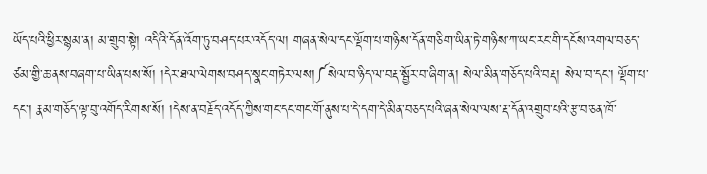ཡོད་པའི་ཕྱིར་སྙམ་ན། མ་གྲུབ་སྟེ། འདིའི་དོན་འོག་ཏུ་བཤད་པར་འདོད་ལ། གཞན་སེལ་དང་ལྡོག་པ་གཉིས་དོན་གཅིག་ཡིན་ཏེ་གཉིས་ཀ་ཡང་རང་གི་དངོས་འགལ་བཅད་ཙམ་གྱི་ཆ་ནས་བཞག་པ་ཡིན་པས་སོ། །དེར་ཐལ་ལེགས་བཤད་སྣང་གཏེར་ལས།༼སེལ་བ་ཉིད་ལ་བརྡ་སྦྱོར་བ་ཞིག་ན། སེལ་མིན་གཅོད་པའི་བརྡ། སེལ་བ་དང་། ལྡོག་པ་དང་། རྣམ་གཅོད་ལྟ་བུ་འགོད་རིགས་སོ། །དེས་ན་བརྗོད་འདོད་ཀྱིས་གང་དང་གང་གོ་ནུས་པ་དེ་དག་དེ་མིན་བཅད་པའི་ཞན་སེལ་ལས་རྡ་དོན་འགྲུབ་པའི་རྩ་བ་ཅན་ཁོ་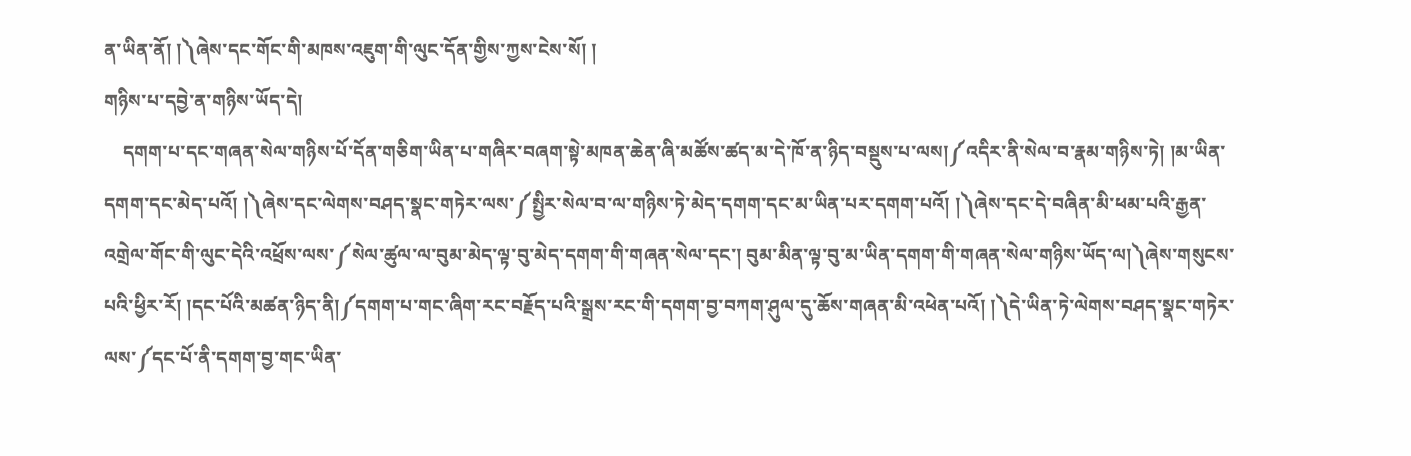ན་ཡིན་ནོ། །༽ཞེས་དང་གོང་གི་མཁས་འཇུག་གི་ལུང་དོན་གྱིས་ཀྱས་ངེས་སོ། །
གཉིས་པ་དབྱེ་ན་གཉིས་ཡོད་དེ།
    དགག་པ་དང་གཞན་སེལ་གཉིས་པོ་དོན་གཅིག་ཡིན་པ་གཞིར་བཞག་སྟེ་མཁན་ཆེན་ཞི་མཚོས་ཚད་མ་དེ་ཁོ་ན་ཉིད་བསྡུས་པ་ལས།༼འདིར་ནི་སེལ་བ་རྣམ་གཉིས་ཏེ། །མ་ཡིན་དགག་དང་མེད་པའོ། །༽ཞེས་དང་ལེགས་བཤད་སྣང་གཏེར་ལས་༼སྤྱིར་སེལ་བ་ལ་གཉིས་ཏེ་མེད་དགག་དང་མ་ཡིན་པར་དགག་པའོ། །༽ཞེས་དང་དེ་བཞིན་མི་ཕམ་པའི་རྒྱན་འགྲེལ་གོང་གི་ལུང་དེའི་འཕྲོས་ལས་༼སེལ་ཚུལ་ལ་བུམ་མེད་ལྟ་བུ་མེད་དགག་གི་གཞན་སེལ་དང་། བུམ་མིན་ལྟ་བུ་མ་ཡིན་དགག་གི་གཞན་སེལ་གཉིས་ཡོད་ལ།༽ཞེས་གསུངས་པའི་ཕྱིར་རོ། །དང་པོའི་མཚན་ཉིད་ནི།༼དགག་པ་གང་ཞིག་རང་བརྗོད་པའི་སྒྲས་རང་གི་དགག་བྱ་བཀག་ཤུལ་དུ་ཆོས་གཞན་མི་འཕེན་པའོ། །༽དེ་ཡིན་ཏེ་ལེགས་བཤད་སྣང་གཏེར་ལས་༼དང་པོ་ནི་དགག་བྱ་གང་ཡིན་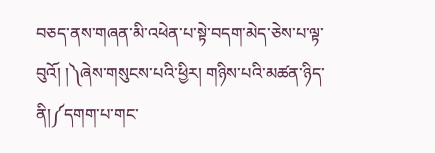བཅད་ནས་གཞན་མི་འཕེན་པ་སྟེ་བདག་མེད་ཅེས་པ་ལྟ་བུའོ། །༽ཞེས་གསུངས་པའི་ཕྱིར། གཉིས་པའི་མཚན་ཉིད་ནི།༼དགག་པ་གང་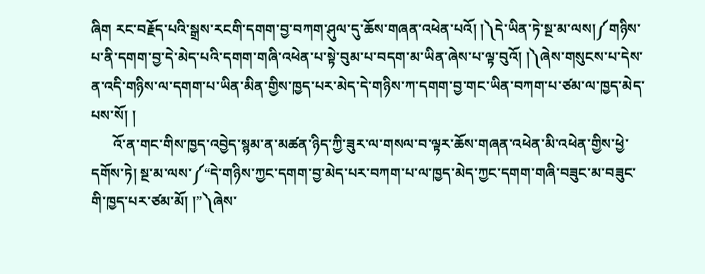ཞིག རང་བརྗོད་པའི་སྒྲས་རངགི་དགག་བྱ་བཀག་ཤུལ་དུ་ཆོས་གཞན་འཕེན་པའོ། །༽དེ་ཡིན་ཏེ་སྔ་མ་ལས།༼གཉིས་པ་ནི་དགག་བྱ་དེ་མེད་པའི་དགག་གཞི་འཕེན་པ་སྟེ་བུམ་པ་བདག་མ་ཡིན་ཞེས་པ་ལྟ་བུའོ། །༽ཞེས་གསུངས་པ་དེས་ན་འདི་གཉིས་ལ་དགག་པ་ཡིན་མིན་གྱིས་ཁྱད་པར་མེད་དེ་གཉིས་ཀ་དགག་བྱ་གང་ཡིན་བཀག་པ་ཙམ་ལ་ཁྱད་མེད་པས་སོ། །
      འོ་ན་གང་གིས་ཁྱད་འབྱེད་སྙམ་ན་མཚན་ཉིད་ཀྱི་ཟུར་ལ་གསལ་བ་ལྟར་ཆོས་གཞན་འཕེན་མི་འཕེན་གྱིས་ཕྱེ་དགོས་ཏེ། སྔ་མ་ལས་༼“དེ་གཉིས་ཀྱང་དགག་བྱ་མེད་པར་བཀག་པ་ལ་ཁྱད་མེད་ཀྱང་དགག་གཞི་བཟུང་མ་བཟུང་གི་ཁྱད་པར་ཙམ་མོ། །”༽ཞེས་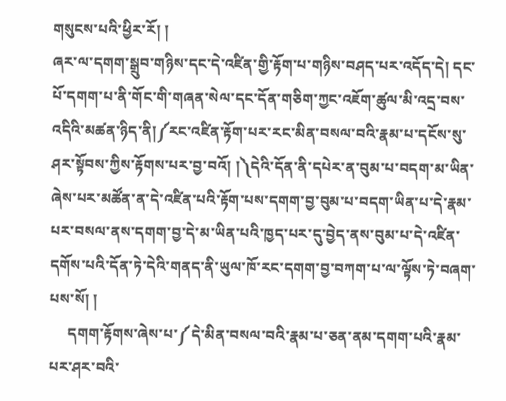གསུངས་པའི་ཕྱིར་རོ། །
ཞར་ལ་དགག་སྒྲུབ་གཉིས་དང་དེ་འཛིན་གྱི་རྟོག་པ་གཉིས་བཤད་པར་འདོད་དེ། དང་པོ་དགག་པ་ནི་གོང་གི་གཞན་སེལ་དང་དོན་གཅིག་ཀྱང་འཇོག་ཚུལ་མི་འདྲ་བས་འདིའི་མཚན་ཉིད་ནི།༼རང་འཛིན་རྟོག་པར་རང་མིན་བསལ་བའི་རྣམ་པ་དངོས་སུ་ཤར་སྟོབས་ཀྱིས་རྟོགས་པར་བྱ་བའོ། །༽དེའི་དོན་ནི་དཔེར་ན་བུམ་པ་བདག་མ་ཡིན་ཞེས་པར་མཚོན་ན་དེ་འཛིན་པའི་རྟོག་པས་དགག་བྱ་བུམ་པ་བདག་ཡིན་པ་དེ་རྣམ་པར་བསལ་ནས་དགག་བྱ་དེ་མ་ཡིན་པའི་ཁྱད་པར་དུ་བྱེད་ནས་བུམ་པ་དེ་འཛིན་དགོས་པའི་དོན་ཏེ་དེའི་གནད་ནི་ཡུལ་ཁོ་རང་དགག་བྱ་བཀག་པ་ལ་ལྟོས་ཏེ་བཞག་པས་སོ། །
     དགག་རྟོགས་ཞེས་པ་༼དེ་མིན་བསལ་བའི་རྣམ་པ་ཅན་ནམ་དགག་པའི་རྣམ་པར་ཤར་བའི་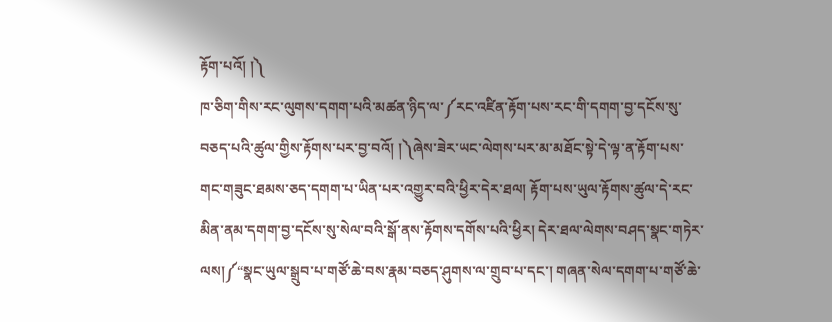རྟོག་པའོ། །༽
ཁ་ཅིག་གིས་རང་ལུགས་དགག་པའི་མཚན་ཉིད་ལ་༼རང་འཛིན་རྟོག་པས་རང་གི་དགག་བྱ་དངོས་སུ་བཅད་པའི་ཚུལ་གྱིས་རྟོགས་པར་བྱ་བའོ། །༽ཞེས་ཟེར་ཡང་ལེགས་པར་མ་མཐོང་སྟེ་དེ་ལྟ་ན་རྟོག་པས་གང་གཟུང་ཐམས་ཅད་དགག་པ་ཡིན་པར་འགྱུར་བའི་ཕྱིར་དེར་ཐལ། རྟོག་པས་ཡུལ་རྟོགས་ཚུལ་དེ་རང་མིན་ནམ་དགག་བྱ་དངོས་སུ་སེལ་བའི་སྒོ་ནས་རྟོགས་དགོས་པའི་ཕྱིར། དེར་ཐལ་ལེགས་བཤད་སྣང་གཏེར་ལས།༼“སྣང་ཡུལ་སྒྲུབ་པ་གཙོ་ཆེ་བས་རྣམ་བཅད་ཤུགས་ལ་གྲུབ་པ་དང་། གཞན་སེལ་དགག་པ་གཙོ་ཆེ་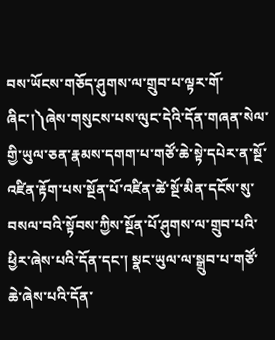བས་ཡོངས་གཅོད་ཤུགས་ལ་གྲུབ་པ་ལྟར་གོ་ཞིང་།༽ཞེས་གསུངས་པས་ལུང་དེའི་དོན་གཞན་སེལ་གྱི་ཡུལ་ཅན་རྣམས་དགག་པ་གཙོ་ཆེ་སྟེ་དཔེར་ན་སྔོ་འཛིན་རྟོག་པས་སྔོན་པོ་འཛིན་ཚེ་སྔོ་མིན་དངོས་སུ་བསལ་བའི་སྟོབས་ཀྱིས་སྔོན་པོ་ཤུགས་ལ་གྲུབ་པའི་ཕྱིར་ཞེས་པའི་དོན་དང་། སྣང་ཡུལ་ལ་སྒྲུབ་པ་གཙོ་ཆེ་ཞེས་པའི་དོན་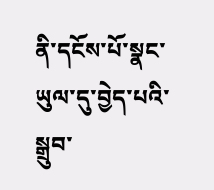ནི་དངོས་པོ་སྣང་ཡུལ་དུ་བྱེད་པའི་སྒྲུབ་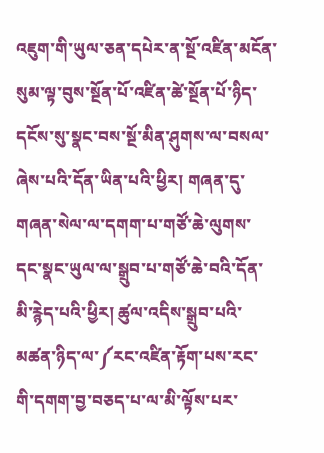འཇུག་གི་ཡུལ་ཅན་དཔེར་ན་སྔོ་འཛིན་མངོན་སུམ་ལྟ་བུས་སྔོན་པོ་འཛིན་ཚེ་སྔོན་པོ་ཉིད་དངོས་སུ་སྣང་བས་སྔོ་མིན་ཤུགས་ལ་བསལ་ཞེས་པའི་དོན་ཡིན་པའི་ཕྱིར། གཞན་དུ་གཞན་སེལ་ལ་དགག་པ་གཙོ་ཆེ་ལུགས་དང་སྣང་ཡུལ་ལ་སྒྲུབ་པ་གཙོ་ཆེ་བའི་དོན་མི་རྙེད་པའི་ཕྱིར། ཚུལ་འདིས་སྒྲུབ་པའི་མཚན་ཉིད་ལ་༼རང་འཛིན་རྟོག་པས་རང་གི་དགག་བྱ་བཅད་པ་ལ་མི་ལྟོས་པར་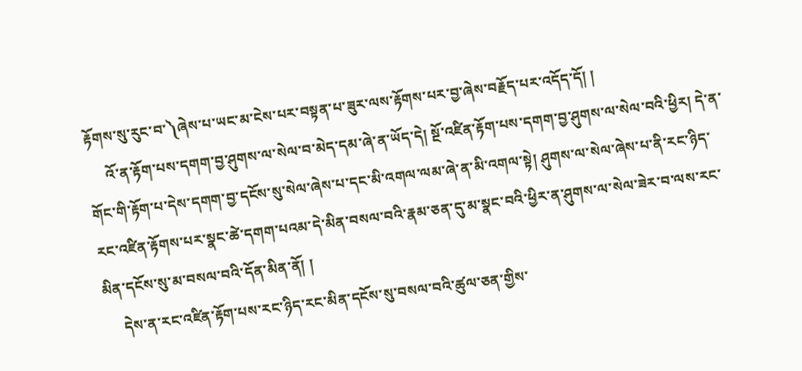རྟོགས་སུ་རུང་བ་༽ཞེས་པ་ཡང་མ་ངེས་པར་བསྟན་པ་ཟུར་ལས་རྟོགས་པར་བྱ་ཞེས་བརྗོད་པར་འདོད་དོ། །
     འོ་ན་རྟོག་པས་དགག་བྱ་ཤུགས་ལ་སེལ་བ་མེད་དམ་ཞེ་ན་ཡོད་དེ། སྔོ་འཛིན་རྟོག་པས་དགག་བྱ་ཤུགས་ལ་སེལ་བའི་ཕྱིར། དེ་ན་གོང་གི་རྟོག་པ་དེས་དགག་བྱ་དངོས་སུ་སེལ་ཞེས་པ་དང་མི་འགལ་ལམ་ཞེ་ན་མི་འགལ་སྟེ། ཤུགས་ལ་སེལ་ཞེས་པ་ནི་རང་ཉིད་རང་འཛིན་རྟོགས་པར་སྣང་ཚེ་དགག་པའམ་དེ་མིན་བསལ་བའི་རྣམ་ཅན་དུ་མ་སྣང་བའི་ཕྱིར་ན་ཤུགས་ལ་སེལ་ཟེར་བ་ལས་རང་མིན་དངོས་སུ་མ་བསལ་བའི་དོན་མིན་ནོ། །
     དེས་ན་རང་འཛིན་རྟོག་པས་རང་ཉིད་རང་མིན་དངོས་སུ་བསལ་བའི་ཚུལ་ཅན་གྱིས་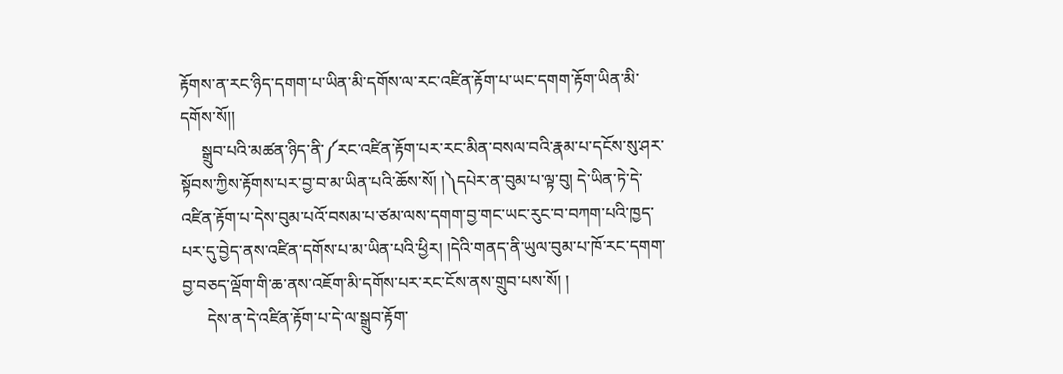རྟོགས་ན་རང་ཉིད་དགག་པ་ཡིན་མི་དགོས་ལ་རང་འཛིན་རྟོག་པ་ཡང་དགག་རྟོག་ཡིན་མི་དགོས་སོ།།
     སྒྲུབ་པའི་མཚན་ཉིད་ནི་༼རང་འཛིན་རྟོག་པར་རང་མིན་བསལ་བའི་རྣམ་པ་དངོས་སུ་ཤར་སྟོབས་ཀྱིས་རྟོགས་པར་བྱ་བ་མ་ཡིན་པའི་ཆོས་སོ། །༽དཔེར་ན་བུམ་པ་ལྟ་བུ། དེ་ཡིན་ཏེ་དེ་འཛིན་རྟོག་པ་དེས་བུམ་པའོ་བསམ་པ་ཙམ་ལས་དགག་བྱ་གང་ཡང་རུང་བ་བཀག་པའི་ཁྱད་པར་དུ་བྱེད་ནས་འཛིན་དགོས་པ་མ་ཡིན་པའི་ཕྱིར། །དེའི་གནད་ནི་ཡུལ་བུམ་པ་ཁོ་རང་དགག་བྱ་བཅད་ལྡོག་གི་ཆ་ནས་འཇོག་མི་དགོས་པར་རང་ངོས་ནས་གྲུབ་པས་སོ། །
      དེས་ན་དེ་འཛིན་རྟོག་པ་དེ་ལ་སྒྲུབ་རྟོག་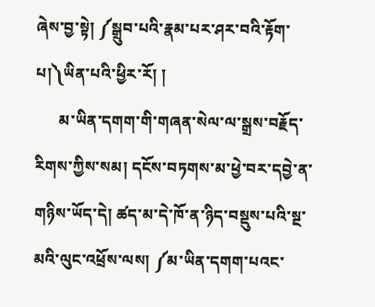ཞེས་བྱ་སྟེ། ༼སྒྲུབ་པའི་རྣམ་པར་ཤར་བའི་རྟོག་པ།༽ཡིན་པའི་ཕྱིར་རོ། །
      མ་ཡིན་དགག་གི་གཞན་སེལ་ལ་སྒྲས་བརྗོད་རིགས་ཀྱིས་སམ། དངོས་བཏགས་མ་ཕྱེ་བར་དབྱེ་ན་གཉིས་ཡོད་དེ། ཚད་མ་དེ་ཁོ་ན་ཉིད་བསྡུས་པའི་སྔ་མའི་ལུང་འཕྲོས་ལས། ༼མ་ཡིན་དགག་པའང་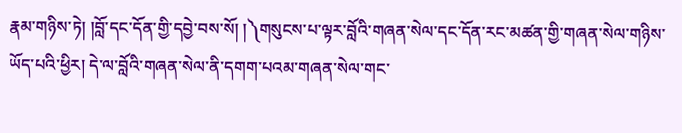རྣམ་གཉིས་ཏེ། །བློ་དང་དོན་གྱི་དབྱེ་བས་སོ། །༽གསུངས་པ་ལྟར་བློའི་གཞན་སེལ་དང་དོན་རང་མཚན་གྱི་གཞན་སེལ་གཉིས་ཡོད་པའི་ཕྱིར། དེ་ལ་བློའི་གཞན་སེལ་ནི་དགག་པའམ་གཞན་སེལ་གང་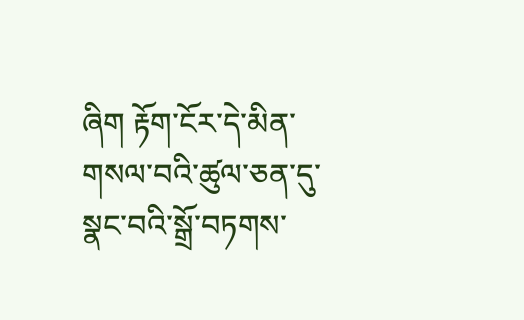ཞིག རྟོག་ངོར་དེ་མིན་གསལ་བའི་ཚུལ་ཅན་དུ་སྣང་བའི་སྒྲོ་བཏགས་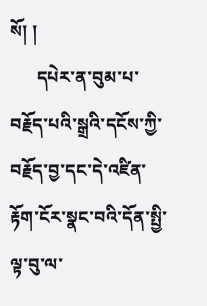སོ། །
      དཔེར་ན་བུམ་པ་བརྗོད་པའི་སྒྲའི་དངོས་ཀྱི་བརྗོད་བྱ་དང་དེ་འཛིན་རྟོག་ངོར་སྣང་བའི་དོན་སྤྱི་ལྟ་བུ་ལ་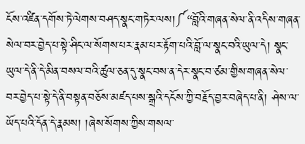ངོས་འཛིན་དགོས་ཏེ་ལེགས་བཤད་སྣང་གཏེར་ལས།༼“བློའི་གཞན་སེལ་ནི་འདིས་གཞན་སེལ་བར་བྱེད་པ་སྟེ་ཤིང་ལ་སོགས་པར་རྣམ་པར་རྟོག་པའི་བློ་ལ་སྣང་བའི་ཡུལ་དེ། སྣང་ཡུལ་དེ་ནི་དེ་མིན་བསལ་བའི་ཚུལ་ཅན་དུ་སྣང་བས་ན་དེར་སྣང་བ་ཙམ་གྱིས་གཞན་སེལ་བར་བྱེད་པ་སྟེ་དེ་ནི་བསྟན་བཅོས་མཛད་པས་སྒྲའི་དངོས་ཀྱི་བརྗོད་བྱར་བཞེད་པ་ནི། ཤེས་ལ་ཡོད་པའི་དོན་དེ་རྣམས། །ཞེས་སོགས་ཀྱིས་གསལ་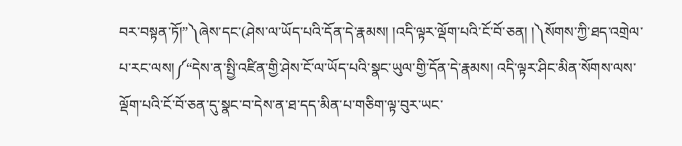བར་བསྟན་ཏོ།”༽ཞེས་དང་(ཤེས་ལ་ཡོད་པའི་དོན་དེ་རྣམས། །འདི་ལྟར་ལྡོག་པའི་ངོ་བོ་ཅན། །༽སོགས་ཀྱི་ཐད་འགྲེལ་པ་རང་ལས།༼“དེས་ན་སྤྱི་འཛིན་གྱི་ཤེས་ངོ་ལ་ཡོད་པའི་སྣང་ཡུལ་གྱི་དོན་དེ་རྣམས། འདི་ལྟར་ཤིང་མིན་སོགས་ལས་ལྡོག་པའི་ངོ་བོ་ཅན་དུ་སྣང་བ་དེས་ན་ཐ་དད་མིན་པ་གཅིག་ལྟ་བུར་ཡང་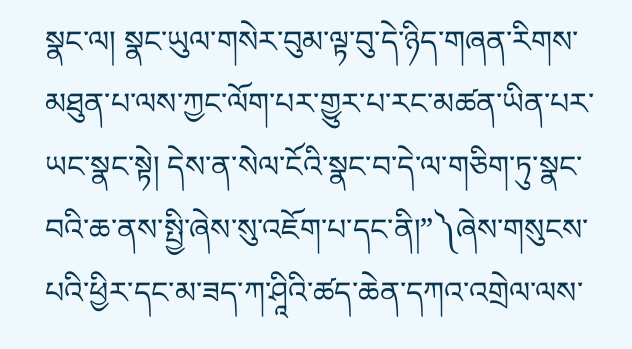སྣང་ལ། སྣང་ཡུལ་གསེར་བུམ་ལྟ་བུ་དེ་ཉིད་གཞན་རིགས་མཐུན་པ་ལས་ཀྱང་ལོག་པར་གྱུར་པ་རང་མཚན་ཡིན་པར་ཡང་སྣང་སྟེ། དེས་ན་སེལ་ངོའི་སྣང་བ་དེ་ལ་གཅིག་ཏུ་སྣང་བའི་ཆ་ནས་སྤྱི་ཞེས་སུ་འཇོག་པ་དང་ནི།”༽ཞེས་གསུངས་པའི་ཕྱིར་དང་མ་ཟད་ཀ་ཤཱིའི་ཚད་ཆེན་དཀའ་འགྲེལ་ལས་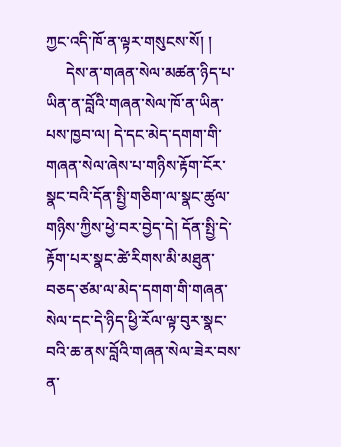ཀྱང་འདི་ཁོ་ན་ལྟར་གསུངས་སོ། །
     དེས་ན་གཞན་སེལ་མཚན་ཉིད་པ་ཡིན་ན་བློའི་གཞན་སེལ་ཁོ་ན་ཡིན་པས་ཁྱབ་ལ། དེ་དང་མེད་དགག་གི་གཞན་སེལ་ཞེས་པ་གཉིས་རྟོག་ངོར་སྣང་བའི་དོན་སྤྱི་གཅིག་ལ་སྣང་ཚུལ་གཉིས་ཀྱིས་ཕྱེ་བར་བྱེད་དེ། དོན་སྤྱི་དེ་རྟོག་པར་སྣང་ཚེ་རིགས་མི་མཐུན་བཅད་ཙམ་ལ་མེད་དགག་གི་གཞན་སེལ་དང་དེ་ཉིད་ཕྱི་རོལ་ལྟ་བུར་སྣང་བའི་ཆ་ནས་བློའི་གཞན་སེལ་ཟེར་བས་ན་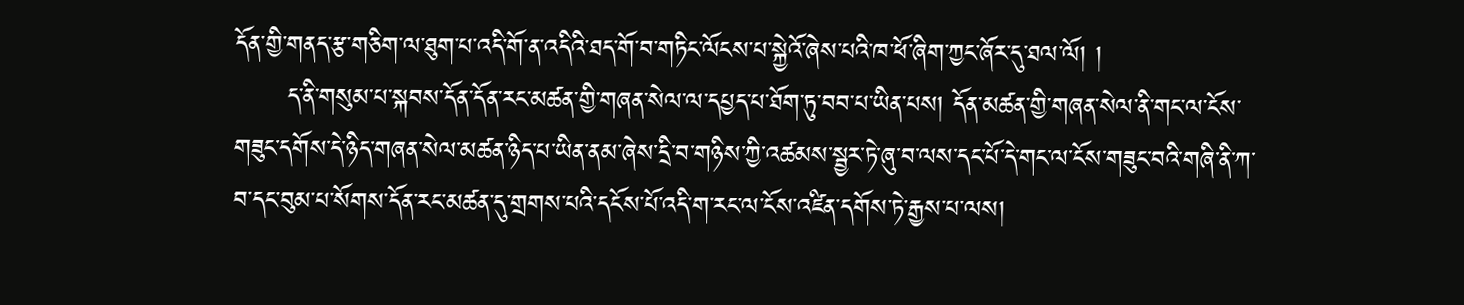དོན་གྱི་གནད་རྩ་གཅིག་ལ་ཐུག་པ་འདི་གོ་ན་འདིའི་ཐད་གོ་བ་གཏིང་ལོངས་པ་སྐྱེའོ་ཞེས་པའི་ཁ་ཕོ་ཞིག་ཀྱང་ཞོར་དུ་ཐལ་ལོ། །
      ད་ནི་གསུམ་པ་སྐབས་དོན་དོན་རང་མཚན་གྱི་གཞན་སེལ་ལ་དཔྱད་པ་ཐོག་ཏུ་བབ་པ་ཡིན་པས། དོན་མཚན་གྱི་གཞན་སེལ་ནི་གང་ལ་ངོས་གཟུང་དགོས་དེ་ཉིད་གཞན་སེལ་མཚན་ཉིད་པ་ཡིན་ནམ་ཞེས་དྲི་བ་གཉིས་ཀྱི་འཚམས་སྦྱར་ཏེ་ཞུ་བ་ལས་དང་པོ་དེ་གང་ལ་ངོས་གཟུང་བའི་གཞི་ནི་ཀ་བ་དང་བུམ་པ་སོགས་དོན་རང་མཚན་དུ་གྲགས་པའི་དངོས་པོ་འདི་ག་རང་ལ་ངོས་འཛིན་དགོས་ཏེ་རྒྱས་པ་ལས།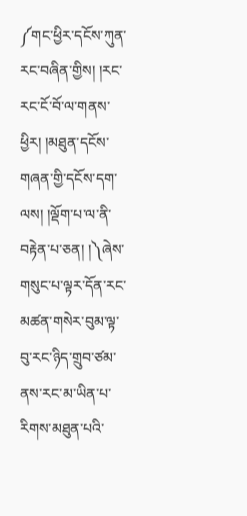༼གང་ཕྱིར་དངོས་ཀུན་རང་བཞིན་གྱིས། །རང་རང་ངོ་བོ་ལ་གནས་ཕྱིར། །མཐུན་དངོས་གཞན་གྱི་དངོས་དག་ལས། །ལྡོག་པ་ལ་ནི་བརྟེན་པ་ཅན། །༽ཞེས་གསུང་པ་ལྟར་དོན་རང་མཚན་གསེར་བུམ་ལྟ་བུ་རང་ཉིད་གྲུབ་ཙམ་ནས་རང་མ་ཡིན་པ་རིགས་མཐུན་པའི་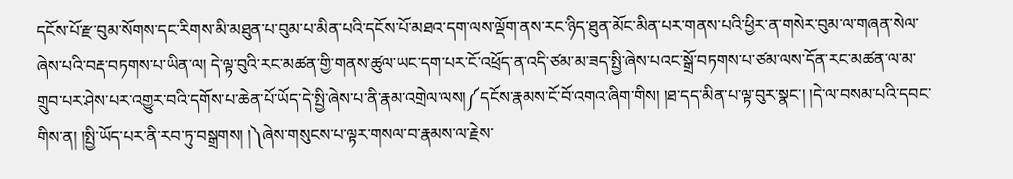དངོས་པོ་རྫ་བུམ་སོགས་དང་རིགས་མི་མཐུན་པ་བུམ་པ་མིན་པའི་དངོས་པོ་མཐའ་དག་ལས་ལྡོག་ནས་རང་ཉིད་ཐུན་མོང་མིན་པར་གནས་པའི་ཕྱིར་ན་གསེར་བུམ་ལ་གཞན་སེལ་ཞེས་པའི་བརྡ་བཏགས་པ་ཡིན་ལ། དེ་ལྟ་བུའི་རང་མཚན་གྱི་གནས་ཚུལ་ཡང་དག་པར་ངོ་འཕྲོད་ན་འདི་ཙམ་མ་ཟད་སྤྱི་ཞེས་པའང་སྒྲོ་བཏགས་པ་ཙམ་ལས་དོན་རང་མཚན་ལ་མ་གྲུབ་པར་ཤེས་པར་འགྱུར་བའི་དགོས་པ་ཆེན་པོ་ཡོད་དེ་སྤྱི་ཞེས་པ་ནི་རྣམ་འགྲེལ་ལས།༼དངོས་རྣམས་ངོ་བོ་འགའ་ཞིག་གིས། །ཐ་དད་མིན་པ་ལྟ་བུར་སྣང་། །དེ་ལ་བསམ་པའི་དབང་གིས་ན། །སྤྱི་ཡོད་པར་ནི་རབ་ཏུ་བསྒྲགས། །༽ཞེས་གསུངས་པ་ལྟར་གསལ་བ་རྣམས་ལ་རྗེས་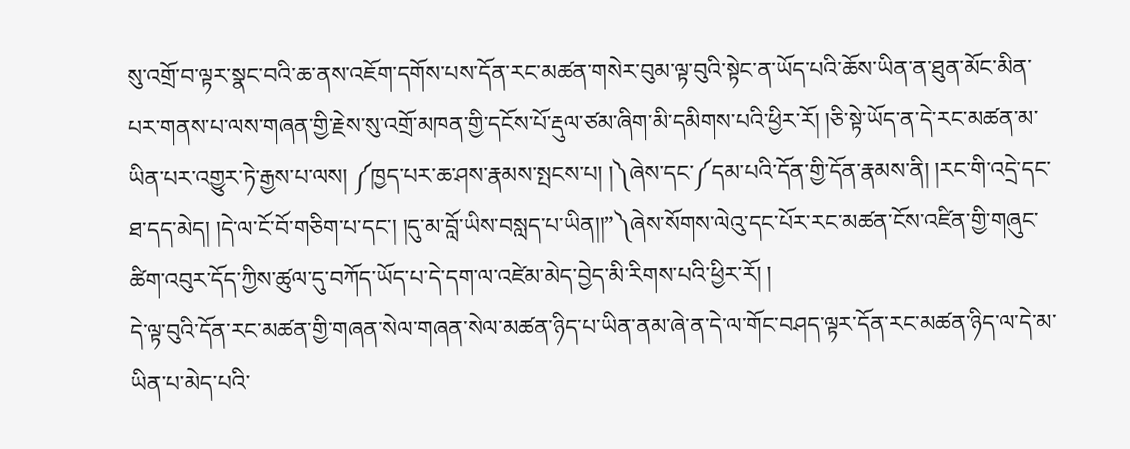སུ་འགྲོ་བ་ལྟར་སྣང་བའི་ཆ་ནས་འཇོག་དགོས་པས་དོན་རང་མཚན་གསེར་བུམ་ལྟ་བུའི་སྟེང་ན་ཡོད་པའི་ཆོས་ཡིན་ན་ཐུན་མོང་མིན་པར་གནས་པ་ལས་གཞན་གྱི་རྗེས་སུ་འགྲོ་མཁན་གྱི་དངོས་པོ་རྡུལ་ཙམ་ཞིག་མི་དམིགས་པའི་ཕྱིར་རོ། །ཅི་སྟེ་ཡོད་ན་དེ་རང་མཚན་མ་ཡིན་པར་འགྱུར་ཏེ་རྒྱས་པ་ལས། ༼ཁྱད་པར་ཆ་ཤས་རྣམས་སྤངས་པ། །༽ཞེས་དང་༼དམ་པའི་དོན་གྱི་དོན་རྣམས་ནི། །རང་གི་འདྲེ་དང་ཐ་དད་མེད། །དེ་ལ་ངོ་བོ་གཅིག་པ་དང་། །དུ་མ་བློ་ཡིས་བསླད་པ་ཡིན།།”༽ཞེས་སོགས་ལེའུ་དང་པོར་རང་མཚན་ངོས་འཛིན་གྱི་གཞུང་ཚིག་འབུར་དོད་ཀྱིས་ཚུལ་དུ་བཀོད་ཡོད་པ་དེ་དག་ལ་འཛེམ་མེད་བྱེད་མི་རིགས་པའི་ཕྱིར་རོ། །
དེ་ལྟ་བུའི་དོན་རང་མཚན་གྱི་གཞན་སེལ་གཞན་སེལ་མཚན་ཉིད་པ་ཡིན་ནམ་ཞེ་ན་དེ་ལ་གོང་བཤད་ལྟར་དོན་རང་མཚན་ཉིད་ལ་དེ་མ་ཡིན་པ་མེད་པའི་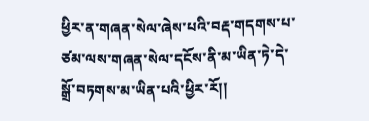ཕྱིར་ན་གཞན་སེལ་ཞེས་པའི་བརྡ་གདགས་པ་ཙམ་ལས་གཞན་སེལ་དངོས་ནི་མ་ཡིན་ཏེ་དེ་སྒྲོ་བཏགས་མ་ཡིན་པའི་ཕྱིར་རོ།།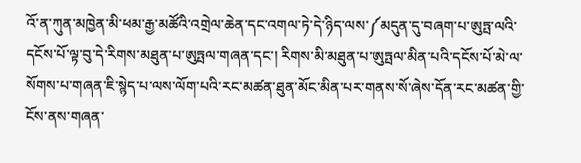འོ་ན་ཀུན་མཁྱེན་མི་ཕམ་རྒྱ་མཚོའི་འགྲེལ་ཆེན་དང་འགལ་ཏེ་དེ་ཉིད་ལས་༼མདུན་དུ་བཞག་པ་ཨུཏྤ་ལའི་དངོས་པོ་ལྟ་བུ་དེ་རིགས་མཐུན་པ་ཨུཏྤལ་གཞན་དང་། རིགས་མི་མཐུན་པ་ཨུཏྤལ་མིན་པའི་དངོས་པོ་མེ་ལ་སོགས་པ་གཞན་ཇི་སྙེད་པ་ལས་ལོག་པའི་རང་མཚན་ཐུན་མོང་མིན་པར་གནས་སོ་ཞེས་དོན་རང་མཚན་གྱི་ངོས་ནས་གཞན་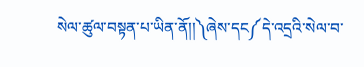སེལ་ཚུལ་བསྟན་པ་ཡིན་ནོ།།༽ཞེས་དང༼དེ་འདྲའི་སེལ་བ་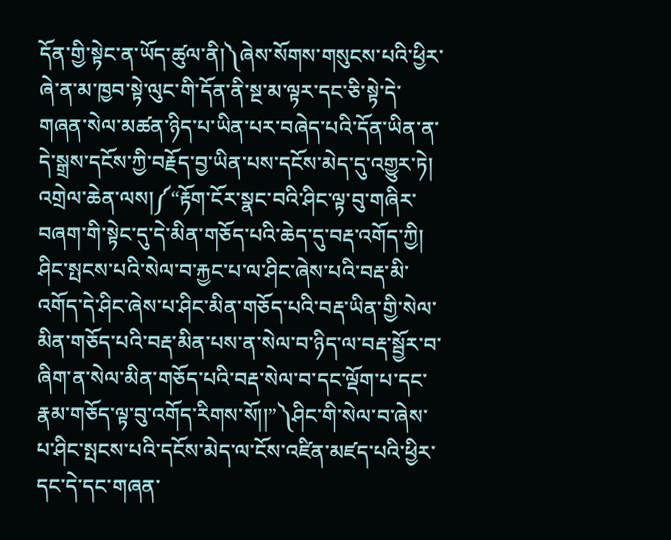དོན་གྱི་སྟེང་ན་ཡོད་ཚུལ་ནི།༽ཞེས་སོགས་གསུངས་པའི་ཕྱིར་ཞེ་ན་མ་ཁྱབ་སྟེ་ལུང་གི་དོན་ནི་སྔ་མ་ལྟར་དང་ཅི་སྟེ་དེ་གཞན་སེལ་མཚན་ཉིད་པ་ཡིན་པར་བཞེད་པའི་དོན་ཡིན་ན་དེ་སྒྲས་དངོས་ཀྱི་བརྗོད་བྱ་ཡིན་པས་དངོས་མེད་དུ་འགྱུར་ཏེ། འགྲེལ་ཆེན་ལས།༼“རྟོག་ངོར་སྣང་བའི་ཤིང་ལྟ་བུ་གཞིར་བཞག་གི་སྟེང་དུ་དེ་མིན་གཅོད་པའི་ཆེད་དུ་བརྡ་འགོད་ཀྱི། ཤིང་སྤངས་པའི་སེལ་བ་རྐྱང་པ་ལ་ཤིང་ཞེས་པའི་བརྡ་མི་འགོད་དེ་ཤིང་ཞེས་པ་ཤིང་མིན་གཅོད་པའི་བརྡ་ཡིན་གྱི་སེལ་མིན་གཅོད་པའི་བརྡ་མིན་པས་ན་སེལ་བ་ཉིད་ལ་བརྡ་སྦྱོར་བ་ཞིག་ན་སེལ་མིན་གཅོད་པའི་བརྡ་སེལ་བ་དང་ལྡོག་པ་དང་རྣམ་གཅོད་ལྟ་བུ་འགོད་རིགས་སོ།།”༽ཤིང་གི་སེལ་བ་ཞེས་པ་ཤིང་སྤངས་པའི་དངོས་མེད་ལ་ངོས་འཛིན་མཛད་པའི་ཕྱིར་དང་དེ་དང་གཞན་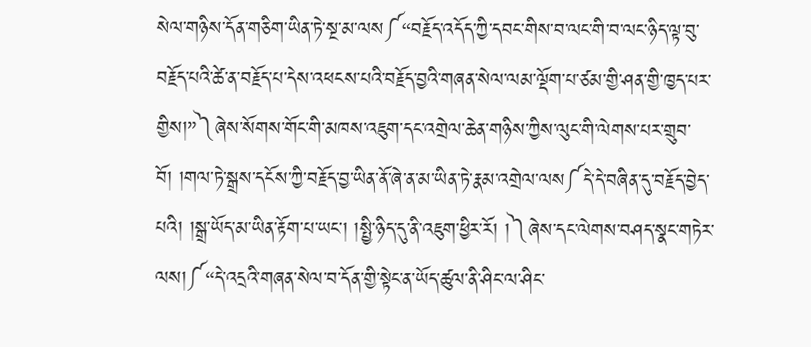སེལ་གཉིས་དོན་གཅིག་ཡིན་ཏེ་སྔ་མ་ལས༼“བརྗོད་འདོད་ཀྱི་དབང་གིས་བ་ལང་གི་བ་ལང་ཉིད་ལྟ་བུ་བརྗོད་པའི་ཚེ་ན་བརྗོད་པ་དེས་འཕངས་པའི་བརྗོད་བྱའི་གཞན་སེལ་ལམ་ལྡོག་པ་ཙམ་གྱི་ཤན་གྱི་ཁྱད་པར་གྱིས།”༽ཞེས་སོགས་གོང་གི་མཁས་འཇུག་དང་འགྲེལ་ཆེན་གཉིས་ཀྱིས་ལུང་གི་ལེགས་པར་གྲུབ་བོ། །གལ་ཏེ་སྒྲས་དངོས་ཀྱི་བརྗོད་བྱ་ཡིན་ནོ་ཞེ་ན་མ་ཡིན་ཏེ་རྣམ་འགྲེལ་ལས༼དེ་དེ་བཞིན་དུ་བརྗོད་བྱེད་པའི། །སྒྲ་ཡོད་མ་ཡིན་རྟོག་པ་ཡང་། །སྤྱི་ཉིད་དུ་ནི་འཇུག་ཕྱིར་རོ། །༽ཞེས་དང་ལེགས་བཤད་སྣང་གཏེར་ལས།༼“དེ་འདྲའི་གཞན་སེལ་བ་དོན་གྱི་སྟེང་ན་ཡོད་ཚུལ་ནི་ཤིང་ལ་ཤིང་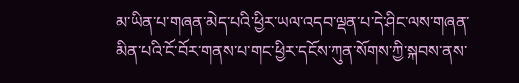མ་ཡིན་པ་གཞན་མེད་པའི་ཕྱིར་ཡལ་འདབ་ལྡན་པ་དེ་ཤིང་ལས་གཞན་མིན་པའི་ངོ་བོར་གནས་པ་གང་ཕྱིར་དངོས་ཀུན་སོགས་ཀྱི་སྐབས་ནས་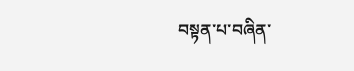བསྟན་པ་བཞིན་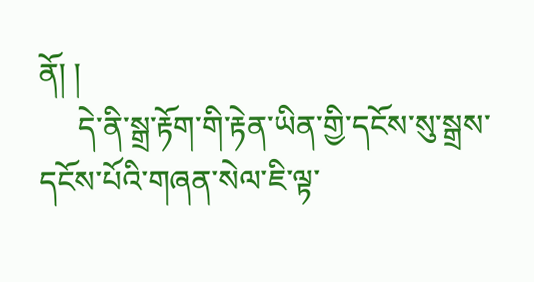ནོ། །
     དེ་ནི་སྒྲ་རྟོག་གི་རྟེན་ཡིན་གྱི་དངོས་སུ་སྒྲས་དངོས་པོའི་གཞན་སེལ་ཇི་ལྟ་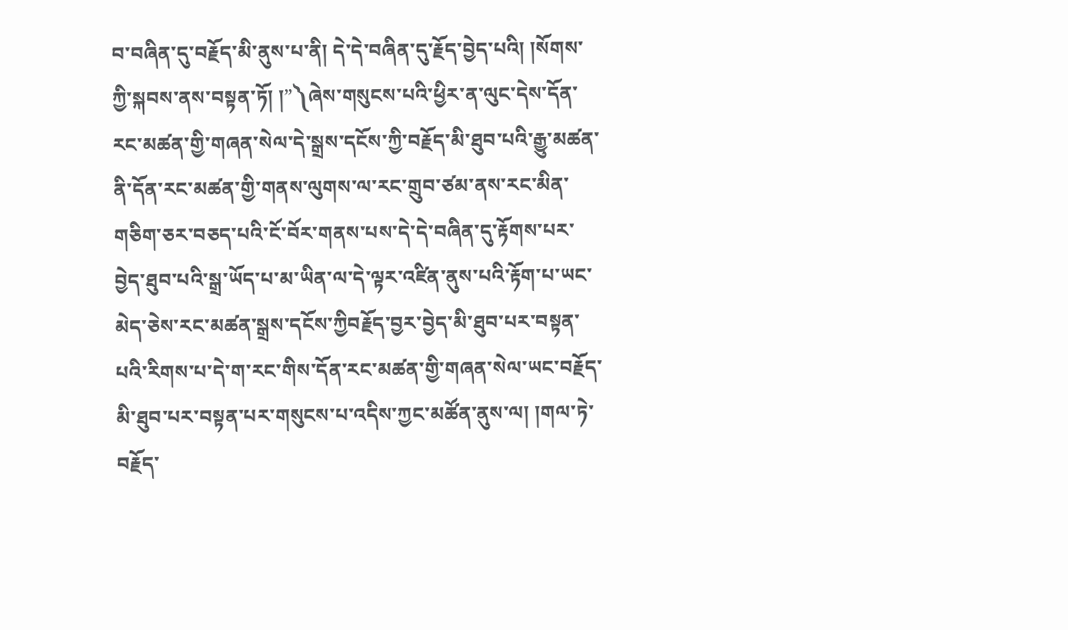བ་བཞིན་དུ་བརྗོད་མི་ནུས་པ་ནི། དེ་དེ་བཞིན་དུ་རྗོད་བྱེད་པའི། །སོགས་ཀྱི་སྐབས་ནས་བསྟན་ཏོ། །”༽ཞེས་གསུངས་པའི་ཕྱིར་ན་ལུང་དེས་དོན་རང་མཚན་གྱི་གཞན་སེལ་དེ་སྒྲས་དངོས་ཀྱི་བརྗོད་མི་ཐུབ་པའི་རྒྱུ་མཚན་ནི་དོན་རང་མཚན་གྱི་གནས་ལུགས་ལ་རང་གྲུབ་ཙམ་ནས་རང་མིན་གཅིག་ཅར་བཅད་པའི་ངོ་བོར་གནས་པས་དེ་དེ་བཞིན་དུ་རྟོགས་པར་བྱེད་ཐུབ་པའི་སྒྲ་ཡོད་པ་མ་ཡིན་ལ་དེ་ལྟར་འཛིན་ནུས་པའི་རྟོག་པ་ཡང་མེད་ཅེས་རང་མཚན་སྒྲས་དངོས་ཀྱིབརྗོད་བྱར་བྱེད་མི་ཐུབ་པར་བསྟན་པའི་རིགས་པ་དེ་ག་རང་གིས་དོན་རང་མཚན་གྱི་གཞན་སེལ་ཡང་བརྗོད་མི་ཐུབ་པར་བསྟན་པར་གསུངས་པ་འདིས་ཀྱང་མཚོན་ནུས་ལ། །གལ་ཏེ་བརྗོད་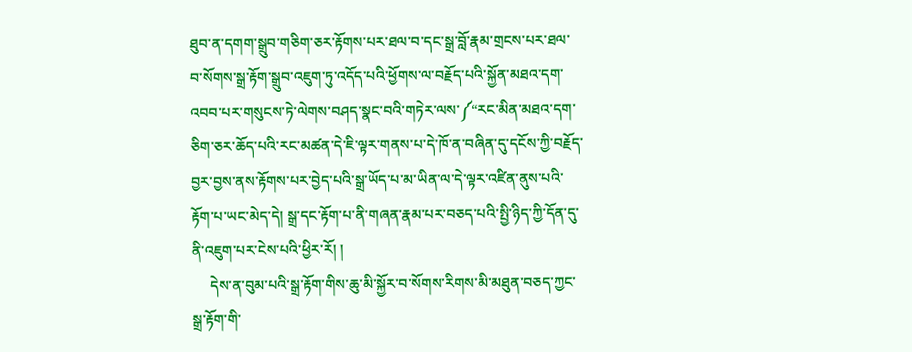ཐུབ་ན་དགག་སྒྲུབ་གཅིག་ཅར་རྟོགས་པར་ཐལ་བ་དང་སྒྲ་བློ་རྣམ་གྲངས་པར་ཐལ་བ་སོགས་སྒྲ་རྟོག་སྒྲུབ་འཇུག་ཏུ་འདོད་པའི་ཕྱོགས་ལ་བརྗོད་པའི་སྐྱོན་མཐའ་དག་འབབ་པར་གསུངས་ཏེ་ལེགས་བཤད་སྣང་བའི་གཏེར་ལས་༼“རང་མིན་མཐའ་དག་ཅིག་ཅར་ཆོད་པའི་རང་མཚན་དེ་ཇི་ལྟར་གནས་པ་དེ་ཁོ་ན་བཞིན་དུ་དངོས་ཀྱི་བརྗོད་བྱར་བྱས་ནས་རྟོགས་པར་བྱེད་པའི་སྒྲ་ཡོད་པ་མ་ཡིན་ལ་དེ་ལྟར་འཛིན་ནུས་པའི་རྟོག་པ་ཡང་མེད་དེ། སྒྲ་དང་རྟོག་པ་ནི་གཞན་རྣམ་པར་བཅད་པའི་སྤྱི་ཉིད་ཀྱི་དོན་དུ་ནི་འཇུག་པར་ངེས་པའི་ཕྱིར་རོ། །
     དེས་ན་བུམ་པའི་སྒྲ་རྟོག་གིས་ཆུ་མི་སྐྱོར་བ་སོགས་རིགས་མི་མཐུན་བཅད་ཀྱང་སྒྲ་རྟོག་གི་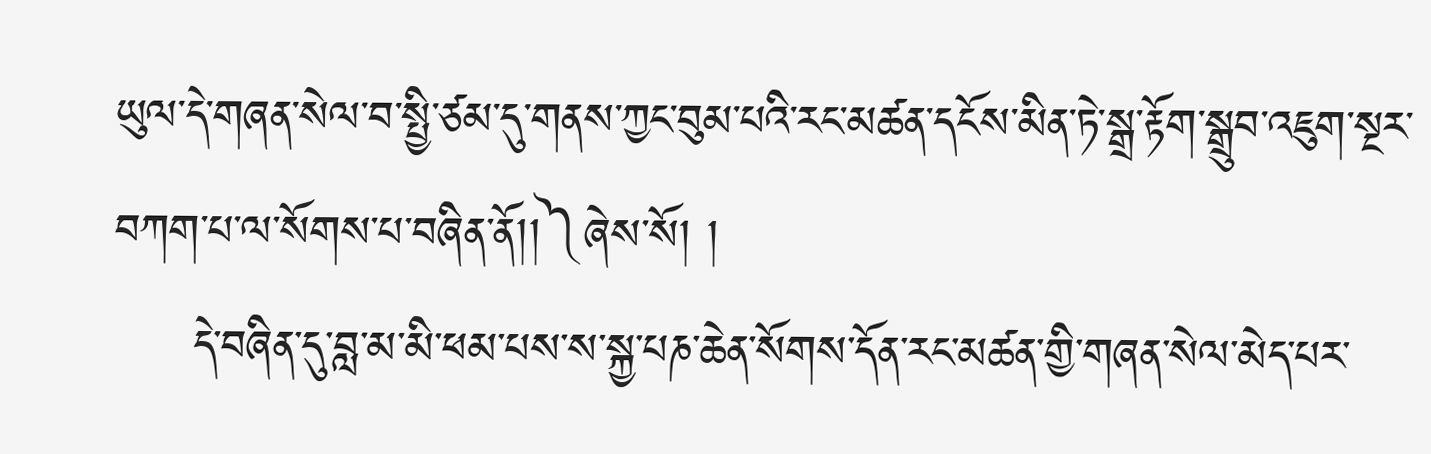ཡུལ་དེ་གཞན་སེལ་བ་སྤྱི་ཙམ་དུ་གནས་ཀྱང་བུམ་པའི་རང་མཚན་དངོས་མིན་ཏེ་སྒྲ་རྟོག་སྒྲུབ་འཇུག་སྔར་བཀག་པ་ལ་སོགས་པ་བཞིན་ནོ།།༽ཞེས་སོ། །
     དེ་བཞིན་དུ་བླ་མ་མི་ཕམ་པས་ས་སྐྱ་པཎ་ཆེན་སོགས་དོན་རང་མཚན་གྱི་གཞན་སེལ་མེད་པར་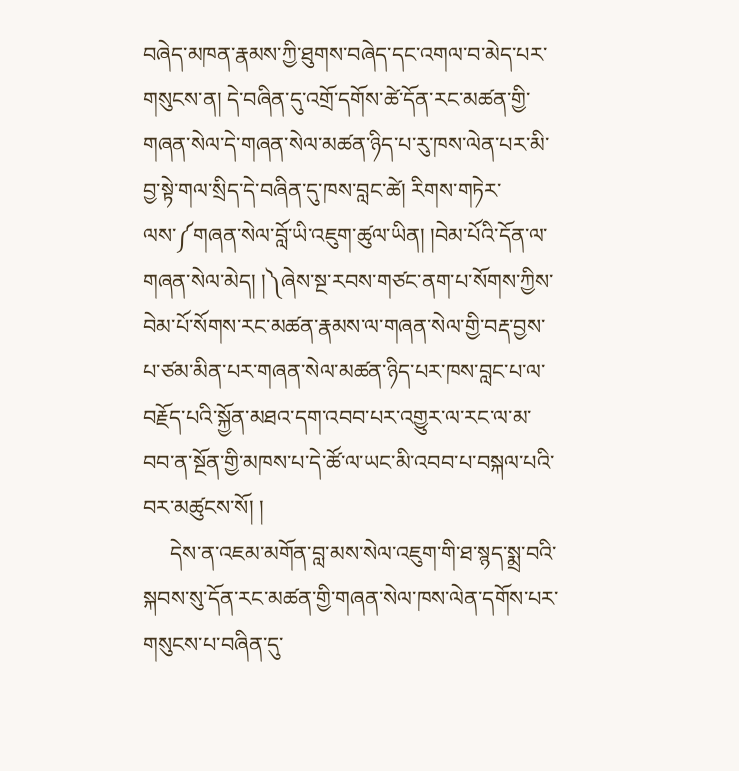བཞེད་མཁན་རྣམས་ཀྱི་ཐུགས་བཞེད་དང་འགལ་བ་མེད་པར་གསུངས་ན། དེ་བཞིན་དུ་འགྲོ་དགོས་ཚེ་དོན་རང་མཚན་གྱི་གཞན་སེལ་དེ་གཞན་སེལ་མཚན་ཉིད་པ་རུ་ཁས་ལེན་པར་མི་བྱ་སྟེ་གལ་སྲིད་དེ་བཞིན་དུ་ཁས་བླང་ཚེ། རིགས་གཏེར་ལས་༼གཞན་སེལ་བློ་ཡི་འཇུག་ཚུལ་ཡིན། །བེམ་པོའི་དོན་ལ་གཞན་སེལ་མེད། །༽ཞེས་སྔ་རབས་གཙང་ནག་པ་སོགས་ཀྱིས་བེམ་པོ་སོགས་རང་མཚན་རྣམས་ལ་གཞན་སེལ་གྱི་བརྡ་བྱས་པ་ཙམ་མིན་པར་གཞན་སེལ་མཚན་ཉིད་པར་ཁས་བླང་པ་ལ་བརྗོད་པའི་སྐྱོན་མཐའ་དག་འབབ་པར་འགྱུར་ལ་རང་ལ་མ་བབ་ན་སྔོན་གྱི་མཁས་པ་དེ་ཚོ་ལ་ཡང་མི་འབབ་པ་བསྐལ་པའི་བར་མཚུངས་སོ། །
     དེས་ན་འཇམ་མགོན་བླ་མས་སེལ་འཇུག་གི་ཐ་སྙད་སྨྲ་བའི་སྐབས་སུ་དོན་རང་མཚན་གྱི་གཞན་སེལ་ཁས་ལེན་དགོས་པར་གསུངས་པ་བཞིན་དུ་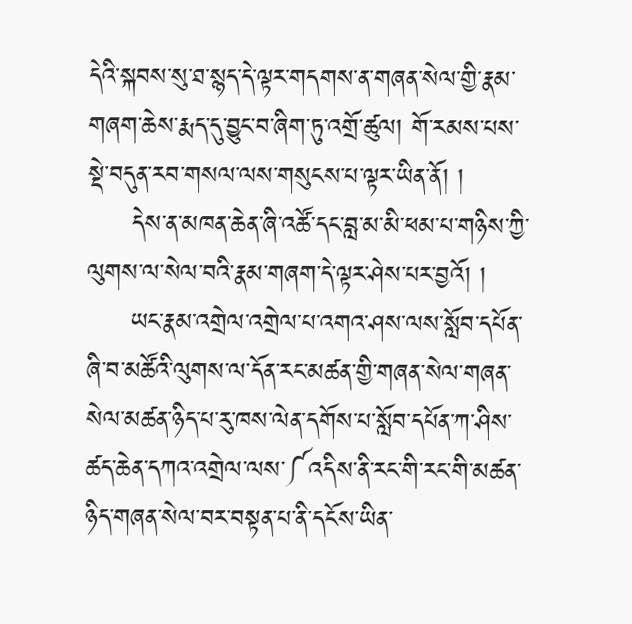དེའི་སྐབས་སུ་ཐ་སྙད་དེ་ལྟར་གདགས་ན་གཞན་སེལ་གྱི་རྣམ་གཞག་ཆེས་རྨད་དུ་བྱུང་བ་ཞིག་ཏུ་འགྲོ་ཚུལ། གོ་རམས་པས་སྡེ་བདུན་རབ་གསལ་ལས་གསུངས་པ་ལྟར་ཡིན་ནོ། །
     དེས་ན་མཁན་ཆེན་ཞི་འཚོ་དང་བླ་མ་མི་ཕམ་པ་གཉིས་ཀྱི་ལུགས་ལ་སེལ་བའི་རྣམ་གཞག་དེ་ལྟར་ཤེས་པར་བྱའོ། །
     ཡང་རྣམ་འགྲེལ་འགྲེལ་པ་འགའ་ཤས་ལས་སློབ་དཔོན་ཞི་བ་མཚོའི་ལུགས་ལ་དོན་རང་མཚན་གྱི་གཞན་སེལ་གཞན་སེལ་མཚན་ཉིད་པ་རུ་ཁས་ལེན་དགོས་པ་སློབ་དཔོན་ཀ་ཤིས་ཚད་ཆེན་དཀའ་འགྲེལ་ལས་༼འདིས་ནི་རང་གི་རང་གི་མཚན་ཉིད་གཞན་སེལ་བར་བསྟན་པ་ནི་དངོས་ཡིན་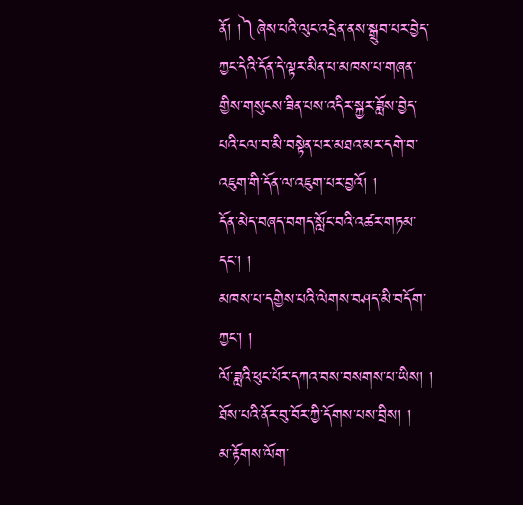ནོ། །༽ཞེས་པའི་ལུང་འདྲེན་ནས་སྒྲུབ་པར་བྱེད་ཀྱང་དེའི་དོན་དེ་ལྟར་མིན་པ་མཁས་པ་གཞན་གྱིས་གསུངས་ཟིན་པས་འདིར་སྐྱར་ཟློས་བྱེད་པའི་ངལ་བ་མི་བསྟེན་པར་མཐའ་མར་དགེ་བ་འཇུག་གི་དོན་ལ་འཇུག་པར་བྱའོ། །
དོན་མེད་བཞད་བགད་སློང་བའི་འཚར་གཏམ་དང་། །
མཁས་པ་དགྱེས་པའི་ལེགས་བཤད་མི་བདོག་ཀྱང་། །
ལོ་ཟླའི་ཕུང་པོར་དཀའ་བས་བསགས་པ་ཡིས། །
ཐོས་པའི་ནོར་བུ་བོར་ཀྱི་དོགས་པས་བྲིས། །
མ་རྟོགས་ལོག་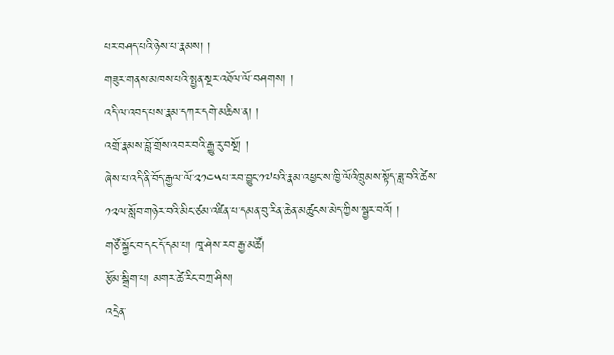པར་བཤད་པའི་ཉེས་པ་རྣམས། །
གཟུར་གནས་མཁས་པའི་སྤྱན་སྔར་འཐོལ་ལོ་བཤགས། །
འདི་ལ་འབད་པས་རྣམ་དཀར་དགེ་མཆིས་ན། །
འགྲོ་རྣམས་བློ་གྲོས་འབར་བའི་རྒྱུ་རུ་བསྔོ། །
ཞེས་པ་འདི་ནི་བོད་རྒྱལ་ལོ་༢༡༤༥པ་རབ་བྱུང་༡༧པའི་རྣམ་འཕྱང་ས་ཁྱི་ལོའིཁྲུམས་སྟོད་ཟླ་བའི་ཚེས་༡༢ལ་སློབ་གཉེར་བའི་མིང་ཙམ་འཛིན་པ་དམན་བུ་རིན་ཆེན་མཚུངས་མེད་ཀྱིས་སྦྱར་བའོ། །
གཙོ་སྐྱོང་བ་དང་དོ་དམ་པ། ཁཱ་ཤེས་རབ་རྒྱ་མཚོ།
རྩོམ་སྒྲིག་པ། མགར་ཚེ་རིང་བཀྲ་ཤིས།
འདྲེན་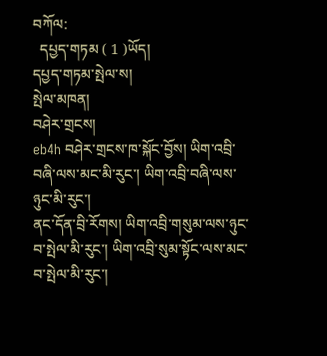བཀོལ:
  དཔྱད་གཏམ ( 1 )ཡོད།
དཔྱད་གཏམ་སྤེལ་ས།
སྤེལ་མཁན།
བཤེར་གྲངས།
eb4h བཤེར་གྲངས་ཁ་སྐོང་བྱོས། ཡིག་འབྲི་བཞི་ལས་མང་མི་རུང་། ཡིག་འབྲི་བཞི་ལས་ཉུང་མི་རུང་།
ནང་དོན་བྲི་རོགས། ཡིག་འབྲི་གསུམ་ལས་ཉུང་བ་སྤེལ་མི་རུང་། ཡིག་འབྲི་སུམ་སྟོང་ལས་མང་བ་སྤེལ་མི་རུང་།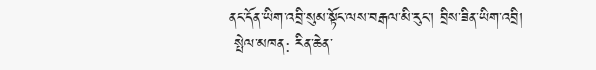ནང་དོན་ཡིག་འབྲི་སུམ་སྟོང་ལས་བརྒལ་མི་རུང་། བྲིས་ཟིན་ཡིག་འབྲི།
 སྤེལ་མཁན: རིན་ཆེན་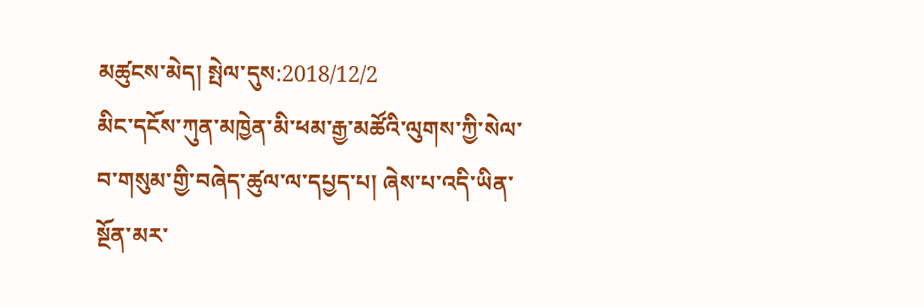མཚུངས་མེད། སྤེལ་དུས:2018/12/2
མིང་དངོས་ཀུན་མཁྱེན་མི་ཕམ་རྒྱ་མཚོའི་ལུགས་ཀྱི་སེལ་བ་གསུམ་གྱི་བཞེད་ཚུལ་ལ་དཔྱད་པ། ཞེས་པ་འདི་ཡིན་སྔོན་མར་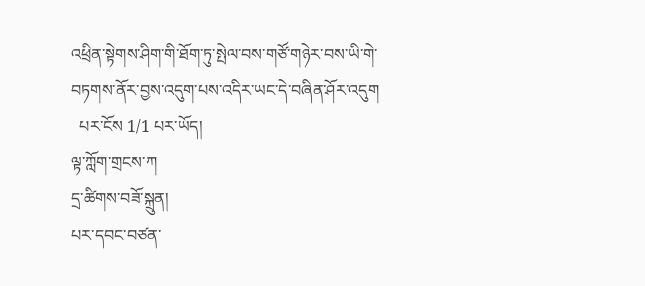འཕྲིན་སྟེགས་ཤིག་གི་ཐོག་ཏུ་སྤེལ་བས་གཙོ་གཉེར་བས་ཡི་གེ་བཏགས་ནོར་བྱས་འདུག་པས་འདིར་ཡང་དེ་བཞིན་ཤོར་འདུག
  པར་ངོས 1/1 པར་ཡོད།
ལྟ་ཀློག་གྲངས་ཀ
དྲ་ཚིགས་བཟོ་སྐྲུན།
པར་དབང་བཙན་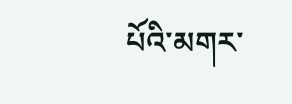པོའི་མགར་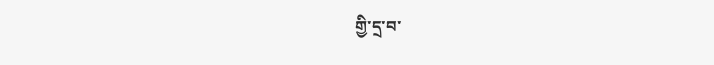གྱི་དྲ་བ་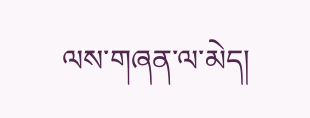ལས་གཞན་ལ་མེད།